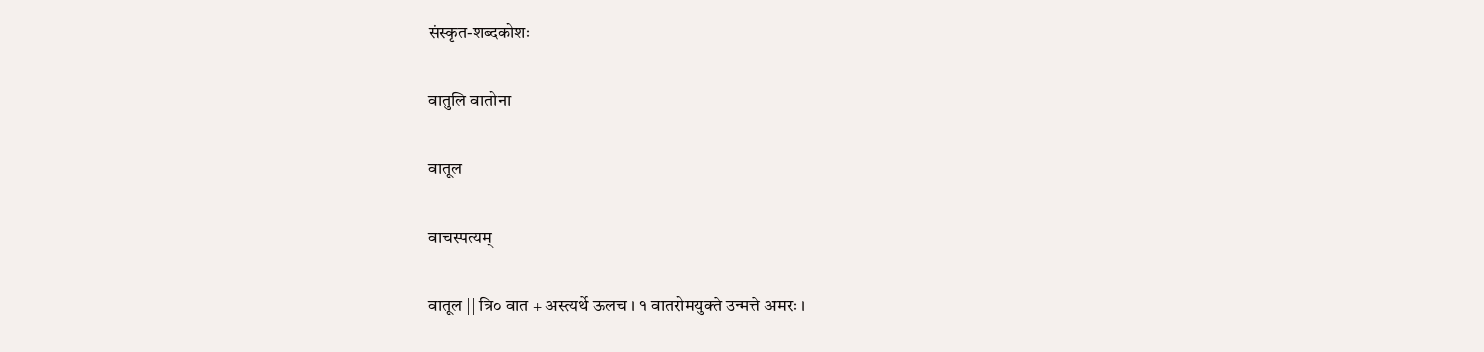संस्कृत-शब्दकोशः

वातुलि वातोना

वातूल

वाचस्पत्यम्

वातूल || त्रि० वात + अस्त्यर्थे ऊलच । १ वातरोमयुक्ते उन्मत्ते अमरः ।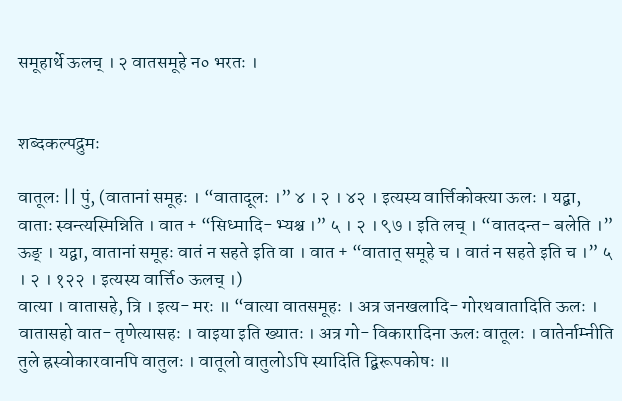समूहार्थे ऊलच् । २ वातसमूहे न० भरतः ।


शब्दकल्पद्रुमः

वातूलः || पुं, (वातानां समूहः । “वातादूलः ।” ४ । २ । ४२ । इत्यस्य वार्त्तिकोक्त्या ऊलः । यद्बा, वाताः स्वन्त्यस्मिन्निति । वात + “सिध्मादि- भ्यश्च ।” ५ । २ । ९७ । इति लच् । “वातदन्त- बलेति ।” ऊङ् । यद्वा, वातानां समूहः वातं न सहते इति वा । वात + “वातात् समूहे च । वातं न सहते इति च ।” ५ । २ । १२२ । इत्यस्य वार्त्ति० ऊलच् ।)
वात्या । वातासहे, त्रि । इत्य- मरः ॥ “वात्या वातसमूहः । अत्र जनखलादि- गोरथवातादिति ऊलः । वातासहो वात- तृणेत्यासहः । वाइया इति ख्यातः । अत्र गो- विकारादिना ऊलः वातूलः । वातेर्नाम्नीति तुले ह्रस्वोकारवानपि वातुलः । वातूलो वातुलोऽपि स्यादिति द्बिरूपकोषः ॥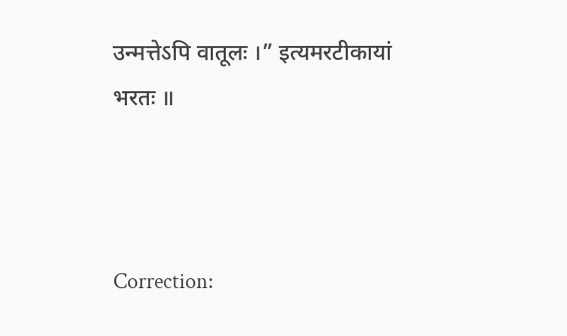उन्मत्तेऽपि वातूलः ।” इत्यमरटीकायां भरतः ॥



Correction: